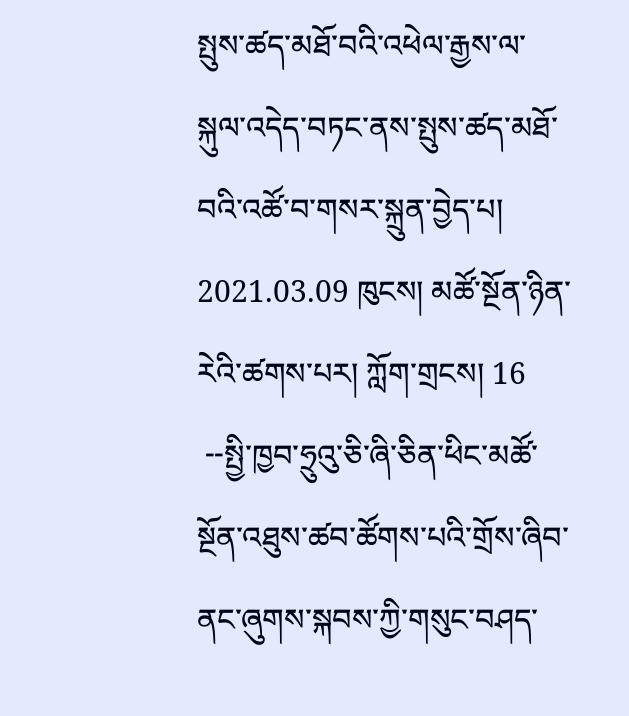སྤུས་ཚད་མཐོ་བའི་འཕེལ་རྒྱས་ལ་སྐུལ་འདེད་བཏང་ནས་སྤུས་ཚད་མཐོ་བའི་འཚོ་བ་གསར་སྐྲུན་བྱེད་པ།
2021.03.09 ཁུངས། མཚོ་སྔོན་ཉིན་རེའི་ཚགས་པར། ཀློག་གྲངས། 16
 --སྤྱི་ཁྱབ་ཧྲུའུ་ཅི་ཞི་ཅིན་ཕིང་མཚོ་སྔོན་འཐུས་ཚབ་ཚོགས་པའི་གྲོས་ཞིབ་ནང་ཞུགས་སྐབས་ཀྱི་གསུང་བཤད་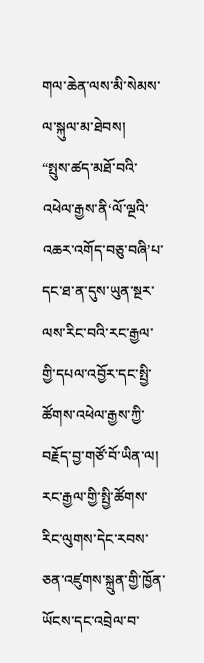གལ་ཆེན་ལས་མི་སེམས་ལ་སྐུལ་མ་ཐེབས།
“སྤུས་ཚད་མཐོ་བའི་འཕེལ་རྒྱས་ནི‘ལོ་ལྔའི་འཆར་འགོད་བཅུ་བཞི’པ་དང་ཐ་ན་དུས་ཡུན་སྔར་ལས་རིང་བའི་རང་རྒྱལ་གྱི་དཔལ་འབྱོར་དང་སྤྱི་ཚོགས་འཕེལ་རྒྱས་ཀྱི་བརྗོད་བྱ་གཙོ་བོ་ཡིན་ལ། རང་རྒྱལ་གྱི་སྤྱི་ཚོགས་རིང་ལུགས་དེང་རབས་ཅན་འཛུགས་སྐྲུན་གྱི་ཁྱོན་ཡོངས་དང་འབྲེལ་བ་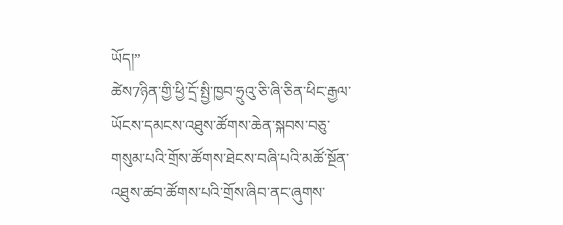ཡོད།”
ཚེས7ཉིན་གྱི་ཕྱི་དྲོ་སྤྱི་ཁྱབ་ཧྲུའུ་ཅི་ཞི་ཅིན་ཕིང་རྒྱལ་ཡོངས་དམངས་འཐུས་ཚོགས་ཆེན་སྐབས་བཅུ་གསུམ་པའི་གྲོས་ཚོགས་ཐེངས་བཞི་པའི་མཚོ་སྔོན་འཐུས་ཚབ་ཚོགས་པའི་གྲོས་ཞིབ་ནང་ཞུགས་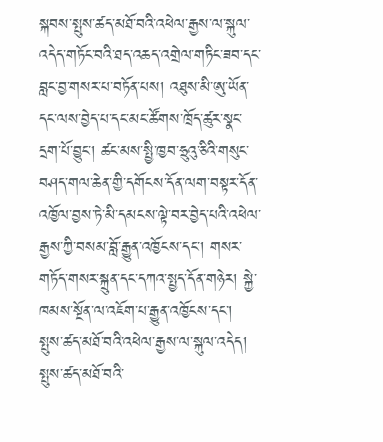སྐབས་སྤུས་ཚད་མཐོ་བའི་འཕེལ་རྒྱས་ལ་སྐུལ་འདེད་གཏོང་བའི་ཐད་འཆད་འགྲེལ་གཏིང་ཟབ་དང་བླང་བྱ་གསར་པ་བཏོན་པས། འཐུས་མི་ཨུ་ཡོན་དང་ལས་བྱེད་པ་དང་མང་ཚོགས་ཁྲོད་ཚུར་སྣང་དྲག་པོ་བྱུང་། ཚང་མས་སྤྱི་ཁྱབ་ཧྲུའུ་ཅིའི་གསུང་བཤད་གལ་ཆེན་གྱི་དགོངས་དོན་ལག་བསྟར་དོན་འཁྱོལ་བྱས་ཏེ་མི་དམངས་ལྟེ་བར་བྱེད་པའི་འཕེལ་རྒྱས་ཀྱི་བསམ་བློ་རྒྱུན་འཁྱོངས་དང་། གསར་གཏོད་གསར་སྐྲུན་དང་དཀའ་སྤྱད་དོན་གཉེར། སྐྱེ་ཁམས་སྔོན་ལ་འཇོག་པ་རྒྱུན་འཁྱོངས་དང་། སྤུས་ཚད་མཐོ་བའི་འཕེལ་རྒྱས་ལ་སྐུལ་འདེད། སྤུས་ཚད་མཐོ་བའི་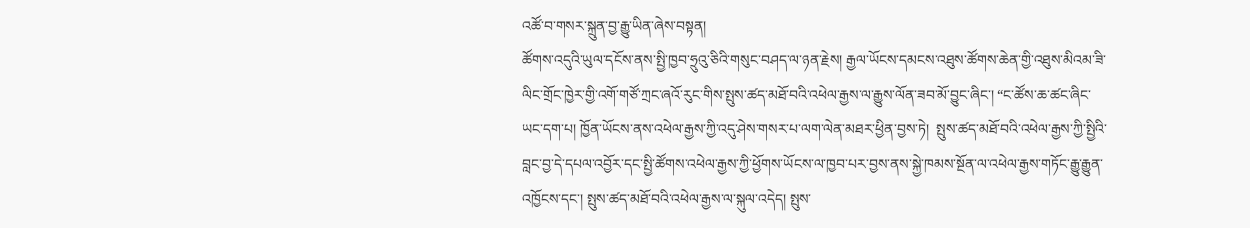འཚོ་བ་གསར་སྐྲུན་བྱ་རྒྱུ་ཡིན་ཞེས་བསྟན།
ཚོགས་འདུའི་ཡུལ་དངོས་ནས་སྤྱི་ཁྱབ་ཧྲུའུ་ཅིའི་གསུང་བཤད་ལ་ཉན་རྗེས། རྒྱལ་ཡོངས་དམངས་འཐུས་ཚོགས་ཆེན་གྱི་འཐུས་མིའམ་ཟི་ལིང་གྲོང་ཁྱེར་གྱི་འགོ་གཙོ་ཀྲང་ཞའོ་རུང་གིས་སྤུས་ཚད་མཐོ་བའི་འཕེལ་རྒྱས་ལ་རྒྱུས་ལོན་ཟབ་མོ་བྱུང་ཞིང་། “ང་ཚོས་ཆ་ཚང་ཞིང་ཡང་དག་པ། ཁྱོན་ཡོངས་ནས་འཕེལ་རྒྱས་ཀྱི་འདུ་ཤེས་གསར་པ་ལག་ལེན་མཐར་ཕྱིན་བྱས་ཏེ།  སྤུས་ཚད་མཐོ་བའི་འཕེལ་རྒྱས་ཀྱི་སྤྱིའི་བླང་བྱ་དེ་དཔལ་འབྱོར་དང་སྤྱི་ཚོགས་འཕེལ་རྒྱས་ཀྱི་ཕྱོགས་ཡོངས་ལ་ཁྱབ་པར་བྱས་ནས་སྐྱེ་ཁམས་སྔོན་ལ་འཕེལ་རྒྱས་གཏོང་རྒྱུ་རྒྱུན་འཁྱོངས་དང་། སྤུས་ཚད་མཐོ་བའི་འཕེལ་རྒྱས་ལ་སྐུལ་འདེད། སྤུས་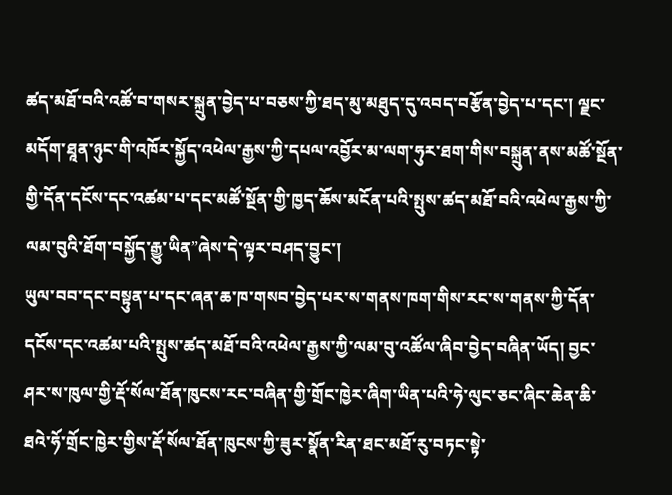ཚད་མཐོ་བའི་འཚོ་བ་གསར་སྐྲུན་བྱེད་པ་བཅས་ཀྱི་ཐད་མུ་མཐུད་དུ་འབད་བརྩོན་བྱེད་པ་དང་། ལྗང་མདོག་ཐཱན་ཉུང་གི་འཁོར་སྐྱོད་འཕེལ་རྒྱས་ཀྱི་དཔལ་འབྱོར་མ་ལག་ཧུར་ཐག་གིས་བསྐྲུན་ནས་མཚོ་སྔོན་གྱི་དོན་དངོས་དང་འཚམ་པ་དང་མཚོ་སྔོན་གྱི་ཁྱད་ཆོས་མངོན་པའི་སྤུས་ཚད་མཐོ་བའི་འཕེལ་རྒྱས་ཀྱི་ལམ་བུའི་ཐོག་བསྐྱོད་རྒྱུ་ཡིན”ཞེས་དེ་ལྟར་བཤད་བྱུང་།
ཡུལ་བབ་དང་བསྟུན་པ་དང་ཞན་ཆ་ཁ་གསབ་བྱེད་པར་ས་གནས་ཁག་གིས་རང་ས་གནས་ཀྱི་དོན་དངོས་དང་འཚམ་པའི་སྤུས་ཚད་མཐོ་བའི་འཕེལ་རྒྱས་ཀྱི་ལམ་བུ་འཚོལ་ཞིབ་བྱེད་བཞིན་ཡོད། བྱང་ཤར་ས་ཁུལ་གྱི་རྡོ་སོལ་ཐོན་ཁུངས་རང་བཞིན་གྱི་གྲོང་ཁྱེར་ཞིག་ཡིན་པའི་ཧེ་ལུང་ཅང་ཞིང་ཆེན་ཆི་ཐའེ་ཧོ་གྲོང་ཁྱེར་གྱིས་རྡོ་སོལ་ཐོན་ཁུངས་ཀྱི་ཟུར་སྣོན་རིན་ཐང་མཐོ་རུ་བཏང་སྟེ་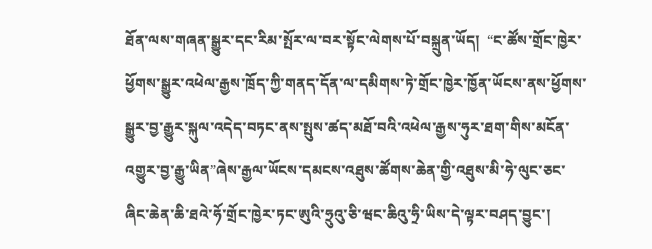ཐོན་ལས་གཞན་སྒྱུར་དང་རིམ་སྤོར་ལ་བར་སྟོང་ལེགས་པོ་བསྐྲུན་ཡོད།  “ང་ཚོས་གྲོང་ཁྱེར་ཕྱོགས་སྒྱུར་འཕེལ་རྒྱས་ཁྲོད་ཀྱི་གནད་དོན་ལ་དམིགས་ཏེ་གྲོང་ཁྱེར་ཁྱོན་ཡོངས་ནས་ཕྱོགས་སྒྱུར་བྱ་རྒྱུར་སྐུལ་འདེད་བཏང་ནས་སྤུས་ཚད་མཐོ་བའི་འཕེལ་རྒྱས་ཧུར་ཐག་གིས་མངོན་འགྱུར་བྱ་རྒྱུ་ཡིན”ཞེས་རྒྱལ་ཡོངས་དམངས་འཐུས་ཚོགས་ཆེན་གྱི་འཐུས་མི་ཧེ་ལུང་ཅང་ཞིང་ཆེན་ཆི་ཐའེ་ཧོ་གྲོང་ཁྱེར་ཏང་ཨུའི་ཧྲུའུ་ཅི་ཝང་ཆིའུ་ཧྲི་ཡིས་དེ་ལྟར་བཤད་བྱུང་།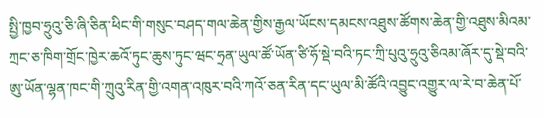སྤྱི་ཁྱབ་ཧྲུའུ་ཅི་ཞི་ཅིན་ཕིང་གི་གསུང་བཤད་གལ་ཆེན་གྱིས་རྒྱལ་ཡོངས་དམངས་འཐུས་ཚོགས་ཆེན་གྱི་འཐུས་མིའམ་ཀྲང་ཅ་ཁིག་གྲོང་ཁྱེར་ཆའོ་ཏུང་ཆུས་ཏུང་ཝང་ཧྲན་ཡུལ་ཚོ་ཡོན་ཙི་ཧོ་སྡེ་བའི་ཏང་ཀྲི་པུའུ་ཧྲུའུ་ཅིའམ་ཞོར་དུ་སྡེ་བའི་ཨུ་ཡོན་ལྷན་ཁང་གི་ཀྲུའུ་རིན་གྱི་འགན་འཁུར་བའི་ཀའོ་ཅན་རིན་དང་ཡུལ་མི་ཚོའི་འབྱུང་འགྱུར་ལ་རེ་བ་ཆེན་པོ་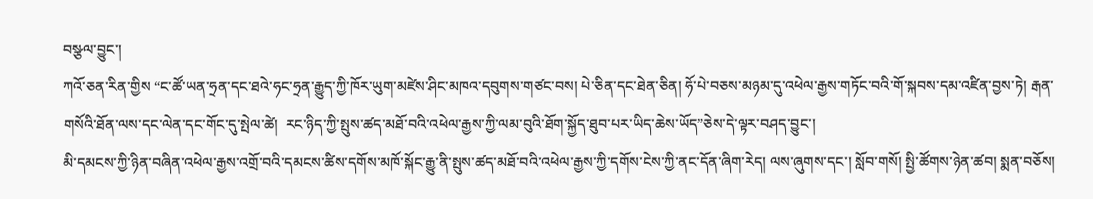བསྩལ་བྱུང་།
ཀའོ་ཅན་རིན་གྱིས “ང་ཚོ་ཡན་ཧྲན་དང་ཐའེ་ཧང་ཧྲན་རྒྱུད་ཀྱི་ཁོར་ཡུག་མཛེས་ཤིང་མཁའ་དབུགས་གཙང་བས། པེ་ཅིན་དང་ཐེན་ཅིན། ཧོ་པེ་བཅས་མཉམ་དུ་འཕེལ་རྒྱས་གཏོང་བའི་གོ་སྐབས་དམ་འཛིན་བྱས་ཏེ། རྒན་གསོའི་ཐོན་ལས་དང་ལེན་དང་གོང་དུ་སྤེལ་ཚེ།  རང་ཉིད་ཀྱི་སྤུས་ཚད་མཐོ་བའི་འཕེལ་རྒྱས་ཀྱི་ལམ་བུའི་ཐོག་སྐྱོད་ཐུབ་པར་ཡིད་ཆེས་ཡོད”ཅེས་དེ་ལྟར་བཤད་བྱུང་།
མི་དམངས་ཀྱི་ཉིན་བཞིན་འཕེལ་རྒྱས་འགྲོ་བའི་དམངས་ཚིས་དགོས་མཁོ་སྐོང་རྒྱུ་ནི་སྤུས་ཚད་མཐོ་བའི་འཕེལ་རྒྱས་ཀྱི་དགོས་ངེས་ཀྱི་ནང་དོན་ཞིག་རེད། ལས་ཞུགས་དང་། སློབ་གསོ། སྤྱི་ཚོགས་ཉེན་ཚབ། སྨན་བཅོས།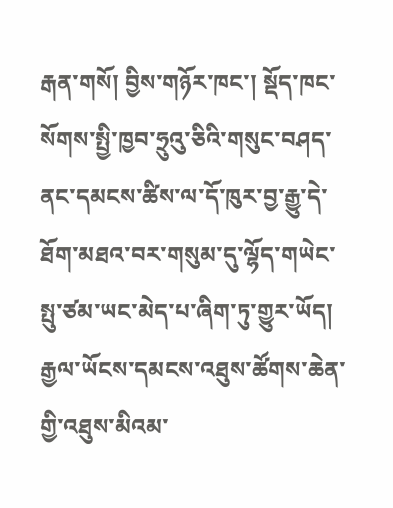རྒན་གསོ། བྱིས་གཉོར་ཁང་། སྡོད་ཁང་སོགས་སྤྱི་ཁྱབ་ཧྲུའུ་ཅིའི་གསུང་བཤད་ནང་དམངས་ཚིས་ལ་དོ་ཁུར་བྱ་རྒྱུ་དེ་ཐོག་མཐའ་བར་གསུམ་དུ་ལྷོད་གཡེང་སྤུ་ཙམ་ཡང་མེད་པ་ཞིག་ཏུ་གྱུར་ཡོད།
རྒྱལ་ཡོངས་དམངས་འཐུས་ཚོགས་ཆེན་གྱི་འཐུས་མིའམ་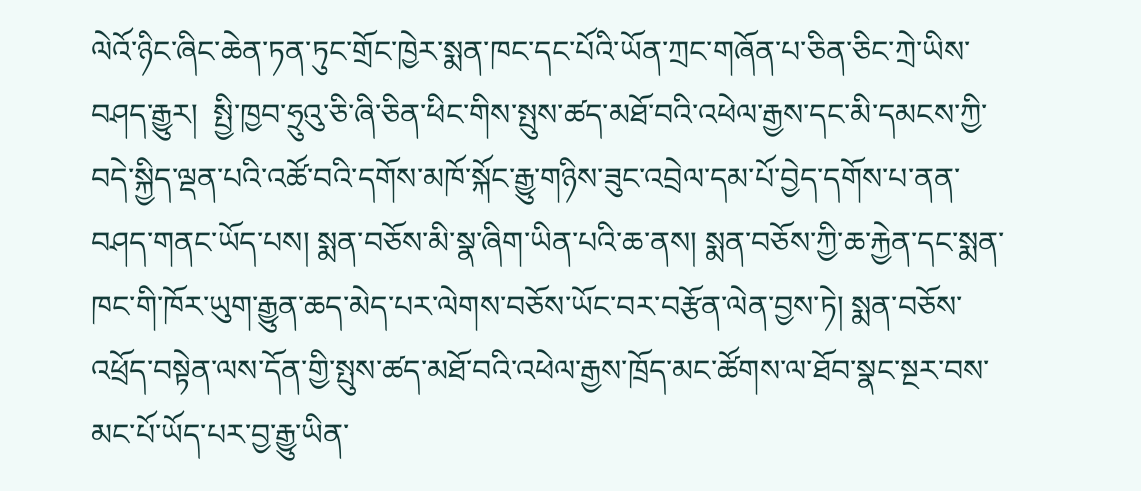ལེའོ་ཉིང་ཞིང་ཆེན་ཏན་ཏུང་གྲོང་ཁྱེར་སྨན་ཁང་དང་པོའི་ཡོན་ཀྲང་གཞོན་པ་ཅིན་ཅིང་ཀྲེ་ཡིས་བཤད་རྒྱུར།  སྤྱི་ཁྱབ་ཧྲུའུ་ཅི་ཞི་ཅིན་ཕིང་གིས་སྤུས་ཚད་མཐོ་བའི་འཕེལ་རྒྱས་དང་མི་དམངས་ཀྱི་བདེ་སྐྱིད་ལྡན་པའི་འཚོ་བའི་དགོས་མཁོ་སྐོང་རྒྱུ་གཉིས་ཟུང་འབྲེལ་དམ་པོ་བྱེད་དགོས་པ་ནན་བཤད་གནང་ཡོད་པས། སྨན་བཅོས་མི་སྣ་ཞིག་ཡིན་པའི་ཆ་ནས། སྨན་བཅོས་ཀྱི་ཆ་རྐྱེན་དང་སྨན་ཁང་གི་ཁོར་ཡུག་རྒྱུན་ཆད་མེད་པར་ལེགས་བཅོས་ཡོང་བར་བརྩོན་ལེན་བྱས་ཏེ། སྨན་བཅོས་འཕྲོད་བསྟེན་ལས་དོན་གྱི་སྤུས་ཚད་མཐོ་བའི་འཕེལ་རྒྱས་ཁྲོད་མང་ཚོགས་ལ་ཐོབ་སྣང་སྔར་བས་མང་པོ་ཡོད་པར་བྱ་རྒྱུ་ཡིན་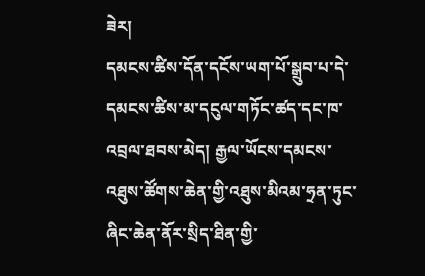ཟེར།
དམངས་ཚིས་དོན་དངོས་ཡག་པོ་སྒྲུབ་པ་དེ་དམངས་ཚིས་མ་དངུལ་གཏོང་ཚད་དང་ཁ་འབྲལ་ཐབས་མེད། རྒྱལ་ཡོངས་དམངས་འཐུས་ཚོགས་ཆེན་གྱི་འཐུས་མིའམ་ཧྲན་ཏུང་ཞིང་ཆེན་ནོར་སྲིད་ཐིན་གྱི་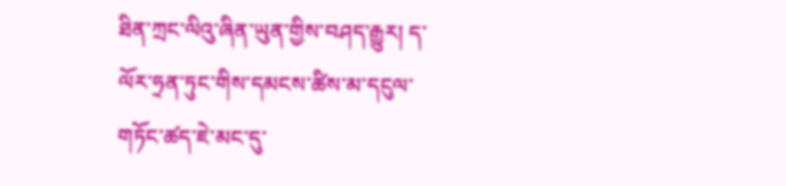ཐིན་ཀྲང་ལིའུ་ཞིན་ཡུན་གྱིས་བཤད་རྒྱུར། ད་ལོར་ཧྲན་ཏུང་གིས་དམངས་ཚིས་མ་དངུལ་གཏོང་ཚད་ཇེ་མང་དུ་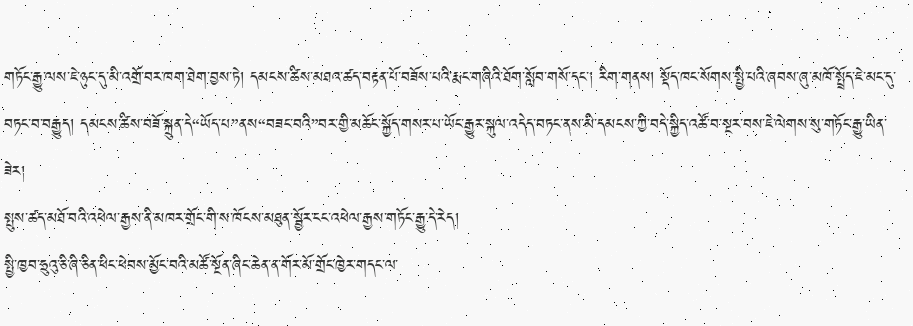གཏོང་རྒྱུ་ལས་ཇེ་ཉུང་དུ་མི་འགྲོ་བར་ཁག་ཐེག་བྱས་ཏེ། དམངས་ཚིས་མཐའ་ཚད་བརྟན་པོ་བཟོས་པའི་རྨང་གཞིའི་ཐོག་སློབ་གསོ་དང་། རིག་གནས། སྡོད་ཁང་སོགས་སྤྱི་པའི་ཞབས་ཞུ་མཁོ་སྤྲོད་ཇེ་མང་དུ་བཏང་བ་བརྒྱུད། དམངས་ཚིས་བཟོ་སྐྲུན་དེ“ཡོད་པ”ནས“བཟང་བའི”བར་གྱི་མཆོང་སྐྱོད་གསར་པ་ཡོང་རྒྱུར་སྐུལ་འདེད་བཏང་ནས་མི་དམངས་ཀྱི་བདེ་སྐྱིད་འཚོ་བ་སྔར་བས་ཇེ་ལེགས་སུ་གཏོང་རྒྱུ་ཡིན་ཟེར།
སྤུས་ཚད་མཐོ་བའི་འཕེལ་རྒྱས་ནི་མཁར་གྲོང་གི་ས་ཁོངས་མཐུན་སྦྱོར་ངང་འཕེལ་རྒྱས་གཏོང་རྒྱུ་དེ་རེད།
སྤྱི་ཁྱབ་ཧྲུའུ་ཅི་ཞི་ཅིན་ཕིང་ཕེབས་མྱོང་བའི་མཚོ་སྔོན་ཞིང་ཆེན་ན་གོར་མོ་གྲོང་ཁྱེར་གདང་ལ་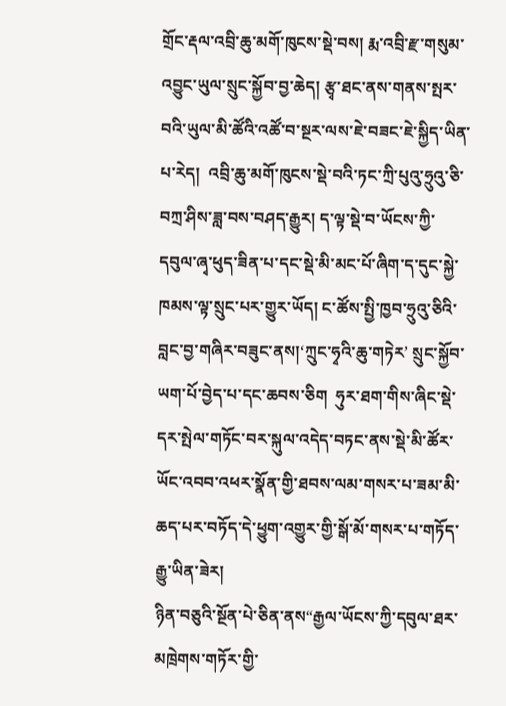གྲོང་རྡལ་འབྲི་ཆུ་མགོ་ཁུངས་སྡེ་བས། རྨ་འབྲི་རྫ་གསུམ་འབྱུང་ཡུལ་སྲུང་སྐྱོབ་བྱ་ཆེད། རྩྭ་ཐང་ནས་གནས་སྤར་བའི་ཡུལ་མི་ཚོའི་འཚོ་བ་སྔར་ལས་ཇེ་བཟང་ཇེ་སྐྱིད་ཡིན་པ་རེད།  འབྲི་ཆུ་མགོ་ཁུངས་སྡེ་བའི་ཏང་ཀྲི་པུའུ་ཧྲུའུ་ཅི་བཀྲ་ཤིས་ཟླ་བས་བཤད་རྒྱུར། ད་ལྟ་སྡེ་བ་ཡོངས་ཀྱི་དབུལ་ཞྭ་ཕུད་ཟིན་པ་དང་སྡེ་མི་མང་པོ་ཞིག་ད་དུང་སྐྱེ་ཁམས་ལྟ་སྲུང་པར་གྱུར་ཡོད། ང་ཚོས་སྤྱི་ཁྱབ་ཧྲུའུ་ཅིའི་བླང་བྱ་གཞིར་བཟུང་ནས།‘ཀྲུང་ཧྭའི་ཆུ་གཏེར’ སྲུང་སྐྱོབ་ཡག་པོ་བྱེད་པ་དང་ཆབས་ཅིག  ཧུར་ཐག་གིས་ཞིང་སྡེ་དར་སྤེལ་གཏོང་བར་སྐུལ་འདེད་བཏང་ནས་སྡེ་མི་ཚོར་ཡོང་འབབ་འཕར་སྣོན་གྱི་ཐབས་ལམ་གསར་པ་ཟམ་མི་ཆད་པར་བཏོད་དེ་ཕྱུག་འགྱུར་གྱི་སྒོ་མོ་གསར་པ་གཏོད་རྒྱུ་ཡིན་ཟེར།
ཉིན་བཅུའི་སྔོན་པེ་ཅིན་ནས“རྒྱལ་ཡོངས་ཀྱི་དབུལ་ཐར་མཁྲེགས་གཏོར་གྱི་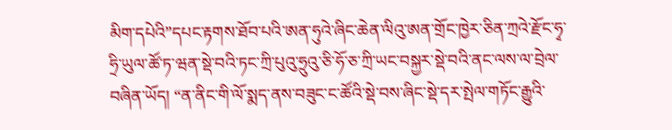མིག་དཔེའི”དཔང་རྟགས་ཐོབ་པའི་ཨན་ཧུའེ་ཞིང་ཆེན་ལིའུ་ཨན་གྲོང་ཁྱེར་ཅིན་ཀྲའེ་རྫོང་ཧྭ་ཧྲི་ཡུལ་ཚོ་ཏ་ཝན་སྡེ་བའི་ཏང་ཀྲི་པུའུ་ཧྲུའུ་ཅི་ཧོ་ཅ་ཀྲི་ཡང་བསྐྱར་སྡེ་བའི་ནང་ལས་ལ་བྲེལ་བཞིན་ཡོད། “ན་ནིང་གི་ལོ་སྨད་ནས་བཟུང་ང་ཚོའི་སྡེ་བས་ཞིང་སྡེ་དར་སྤེལ་གཏོང་རྒྱུའི་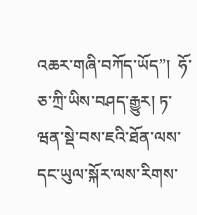འཆར་གཞི་བཀོད་ཡོད”།  ཧོ་ཅ་ཀྲི་ཡིས་བཤད་རྒྱུར། ཏ་ཝན་སྡེ་བས་ཇའི་ཐོན་ལས་དང་ཡུལ་སྐོར་ལས་རིགས་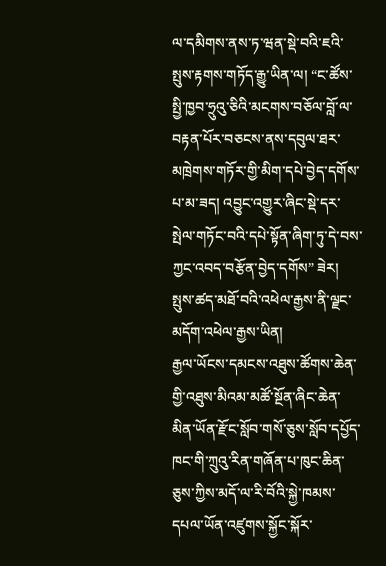ལ་དམིགས་ནས་ཏ་ཝན་སྡེ་བའི་ཇའི་སྤུས་རྟགས་གཏོད་རྒྱུ་ཡིན་ལ། “ང་ཚོས་སྤྱི་ཁྱབ་ཧྲུའུ་ཅིའི་མངགས་བཅོལ་བློ་ལ་བརྟན་པོར་བཅངས་ནས་དབུལ་ཐར་མཁྲེགས་གཏོར་གྱི་མིག་དཔེ་བྱེད་དགོས་པ་མ་ཟད། འབྱུང་འགྱུར་ཞིང་སྡེ་དར་སྤེལ་གཏོང་བའི་དཔེ་སྟོན་ཞིག་ཏུ་དེ་བས་ཀྱང་འབད་བརྩོན་བྱེད་དགོས” ཟེར།
སྤུས་ཚད་མཐོ་བའི་འཕེལ་རྒྱས་ནི་ལྗང་མདོག་འཕེལ་རྒྱས་ཡིན།
རྒྱལ་ཡོངས་དམངས་འཐུས་ཚོགས་ཆེན་གྱི་འཐུས་མིའམ་མཚོ་སྔོན་ཞིང་ཆེན་མིན་ཡོན་རྫོང་སློབ་གསོ་ཅུས་སློབ་དཔྱོད་ཁང་གི་ཀྲུའུ་རིན་གཞོན་པ་ཁུང་ཆིན་ཅུས་ཀྱིས་མདོ་ལ་རི་བོའི་སྐྱེ་ཁམས་དཔལ་ཡོན་འཛུགས་སྐྱོང་སྐོར་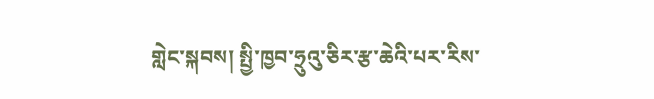གླེང་སྐབས། སྤྱི་ཁྱབ་ཧྲུའུ་ཅིར་རྩ་ཆེའི་པར་རིས་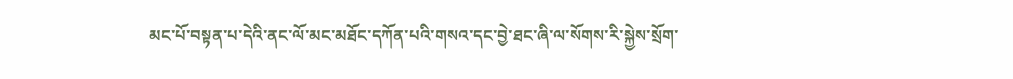མང་པོ་བསྟན་པ་དེའི་ནང་ལོ་མང་མཐོང་དཀོན་པའི་གསའ་དང་བྱེ་ཐང་ཞི་ལ་སོགས་རི་སྐྱེས་སྲོག་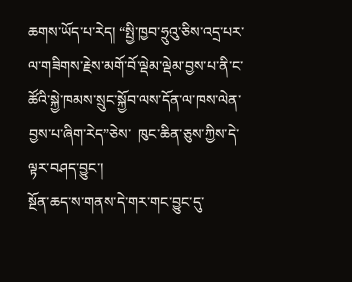ཆགས་ཡོད་པ་རེད། “སྤྱི་ཁྱབ་ཧྲུའུ་ཅིས་འདྲ་པར་ལ་གཟིགས་རྗེས་མགོ་བོ་ལྡེམ་ལྡེམ་བྱས་པ་ནི་ང་ཚོའི་སྐྱེ་ཁམས་སྲུང་སྐྱོབ་ལས་དོན་ལ་ཁས་ལེན་བྱས་པ་ཞིག་རེད”ཅེས་  ཁུང་ཆིན་ཅུས་ཀྱིས་དེ་ལྟར་བཤད་བྱུང་།
སྔོན་ཆད་ས་གནས་དེ་གར་གང་བྱུང་དུ་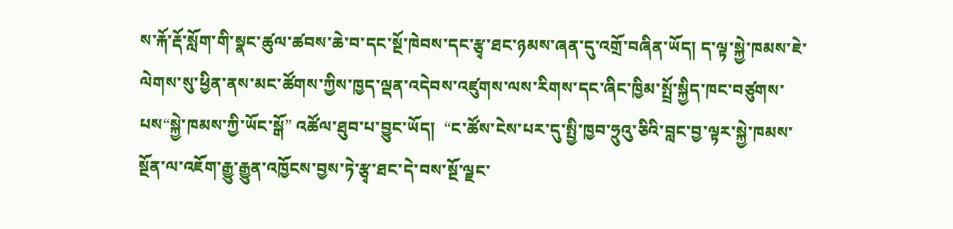ས་རྐོ་རྡོ་སློག་གི་སྣང་ཚུལ་ཚབས་ཆེ་བ་དང་སྔོ་ཁེབས་དང་རྩྭ་ཐང་ཉམས་ཞན་དུ་འགྲོ་བཞིན་ཡོད། ད་ལྟ་སྐྱེ་ཁམས་ཇེ་ལེགས་སུ་ཕྱིན་ནས་མང་ཚོགས་ཀྱིས་ཁྱད་ལྡན་འདེབས་འཛུགས་ལས་རིགས་དང་ཞིང་ཁྱིམ་སྤྲོ་སྐྱིད་ཁང་བཙུགས་པས“སྐྱེ་ཁམས་ཀྱི་ཡོང་སྒོ” འཚོལ་ཐུབ་པ་བྱུང་ཡོད།  “ང་ཚོས་ངེས་པར་དུ་སྤྱི་ཁྱབ་ཧྲུའུ་ཅིའི་བླང་བྱ་ལྟར་སྐྱེ་ཁམས་སྔོན་ལ་འཇོག་རྒྱུ་རྒྱུན་འཁྱོངས་བྱས་ཏེ་རྩྭ་ཐང་དེ་བས་སྔོ་ལྗང་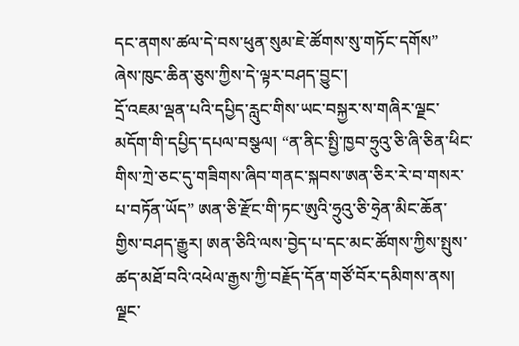དང་ནགས་ཚལ་དེ་བས་ཕུན་སུམ་ཇེ་ཚོགས་སུ་གཏོང་དགོས”  ཞེས་ཁུང་ཆིན་ཅུས་ཀྱིས་དེ་ལྟར་བཤད་བྱུང་།
དྲོ་འཇམ་ལྡན་པའི་དཔྱིད་རླུང་གིས་ཡང་བསྐྱར་ས་གཞིར་ལྗང་མདོག་གི་དཔྱིད་དཔལ་བསྩལ། “ན་ནིང་སྤྱི་ཁྱབ་ཧྲུའུ་ཅི་ཞི་ཅིན་ཕིང་གིས་ཀྲེ་ཅང་དུ་གཟིགས་ཞིབ་གནང་སྐབས་ཨན་ཅིར་རེ་བ་གསར་པ་བཏོན་ཡོད” ཨན་ཅི་རྫོང་གི་ཏང་ཨུའི་ཧྲུའུ་ཅི་ཧྲེན་མིང་ཆོན་གྱིས་བཤད་རྒྱུར། ཨན་ཅིའི་ལས་བྱེད་པ་དང་མང་ཚོགས་ཀྱིས་སྤུས་ཚད་མཐོ་བའི་འཕེལ་རྒྱས་ཀྱི་བརྗོད་དོན་གཙོ་བོར་དམིགས་ནས།  ལྗང་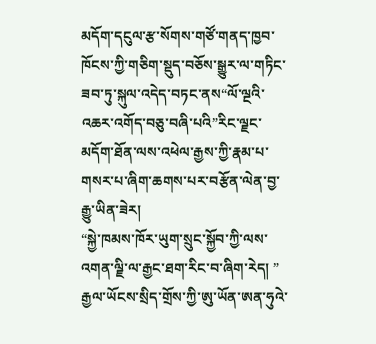མདོག་དངུལ་རྩ་སོགས་གཙོ་གནད་ཁྱབ་ཁོངས་ཀྱི་གཅིག་སྡུད་བཅོས་སྒྱུར་ལ་གཏིང་ཟབ་ཏུ་སྐུལ་འདེད་བཏང་ནས“ལོ་ལྔའི་འཆར་འགོད་བཅུ་བཞི་པའི”རིང་ལྗང་མདོག་ཐོན་ལས་འཕེལ་རྒྱས་ཀྱི་རྣམ་པ་གསར་པ་ཞིག་ཆགས་པར་བརྩོན་ལེན་བྱ་རྒྱུ་ཡིན་ཟེར།
“སྐྱེ་ཁམས་ཁོར་ཡུག་སྲུང་སྐྱོབ་ཀྱི་ལས་འགན་ལྗི་ལ་རྒྱང་ཐག་རིང་བ་ཞིག་རེད། ” རྒྱལ་ཡོངས་སྲིད་གྲོས་ཀྱི་ཨུ་ཡོན་ཨན་ཧུའེ་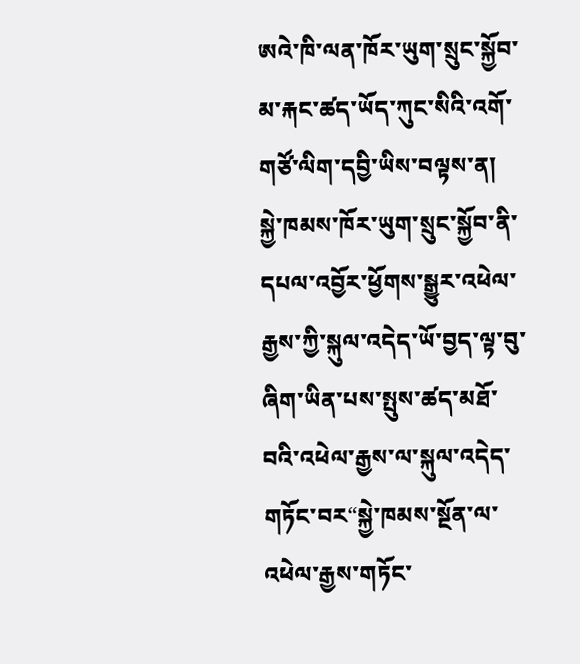ཨའེ་ཁི་ལན་ཁོར་ཡུག་སྲུང་སྐྱོབ་མ་རྐང་ཚད་ཡོད་ཀུང་སིའི་འགོ་གཙོ་ལིག་དབྱི་ཡིས་བལྟས་ན། སྐྱེ་ཁམས་ཁོར་ཡུག་སྲུང་སྐྱོབ་ནི་དཔལ་འབྱོར་ཕྱོགས་སྒྱུར་འཕེལ་རྒྱས་ཀྱི་སྐུལ་འདེད་ཡོ་བྱད་ལྟ་བུ་ཞིག་ཡིན་པས་སྤུས་ཚད་མཐོ་བའི་འཕེལ་རྒྱས་ལ་སྐུལ་འདེད་གཏོང་བར“སྐྱེ་ཁམས་སྔོན་ལ་འཕེལ་རྒྱས་གཏོང་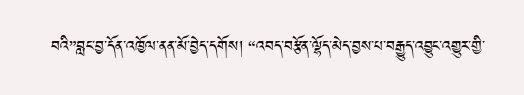བའི”བླང་བྱ་དོན་འཁྱོལ་ནན་མོ་བྱེད་དགོས། “འབད་བརྩོན་ལྷོད་མེད་བྱས་པ་བརྒྱུད་འབྱུང་འགྱུར་གྱི་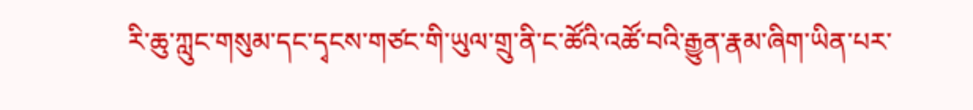རི་ཆུ་ཀླུང་གསུམ་དང་དྭངས་གཙང་གི་ཡུལ་གྲུ་ནི་ང་ཚོའི་འཚོ་བའི་རྒྱུན་རྣམ་ཞིག་ཡིན་པར་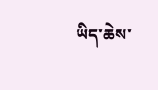ཡིད་ཆེས་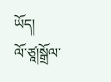ཡོད།
ལོ་ཙཱ།སྒྲོལ་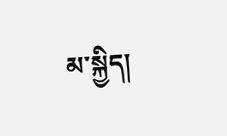མ་སྐྱིད།